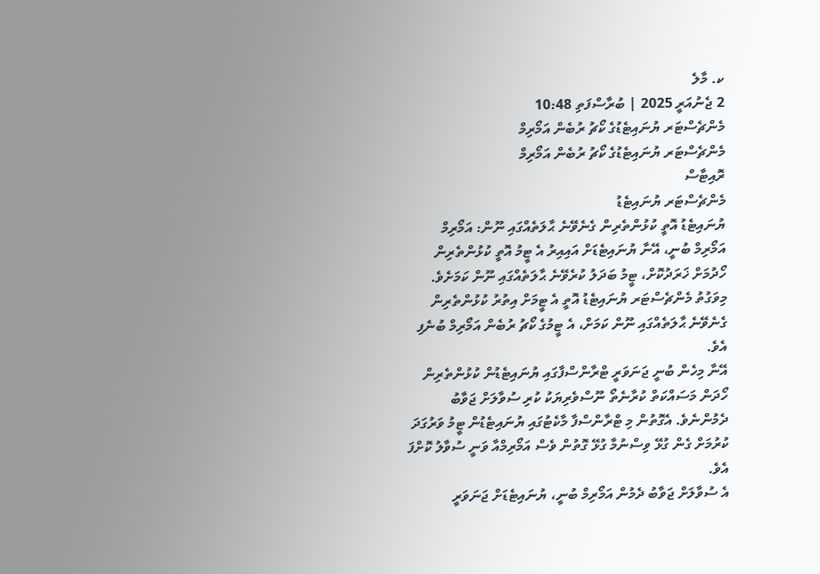ކ. މާލެ
2 ޖެނުއަރީ 2025 | ބުރާސްފަތި 10:48
މެންޗެސްޓަރ ޔުނައިޓެޑުގެ ކޯޗު ރުބެން އަމޯރިމް
މެންޗެސްޓަރ ޔުނައިޓެޑުގެ ކޯޗު ރުބެން އަމޯރިމް
ރޮއިޓާސް
މެންޗެސްޓަރ ޔުނައިޓެޑު
ޔުނައިޓެޑު އޮތީ ކުޅުންތެރިން ގެނެވޭނެ ޙާލަތެއްގައި ނޫން: އަމޯރިމް
އަމޯރިމް ބުނީ، އޭނާ ޔުނައިޓެޑަށް އައިއިރު އެ ޓީމު އޮތީ ކުޅުންތެރިން ހޯދުމަށް ޚަރަދުކޮށް، ޓީމު ބަދަލު ކުރެވޭނެ ޙާލަތެއްގައި ނޫން ކަމަށެވެ.
މިވަގުތު މެންޗެސްޓަރ ޔުނައިޓެޑު އޮތީ އެ ޓީމަށް އިތުރު ކުޅުންތެރިން ގެނެވޭނެ ޙާލަތެއްގައި ނޫން ކަމަށް، އެ ޓީމުގެ ކޯޗު ރުބެން އަމޯރިމް ބުނެފި އެވެ.
އޭނާ މިހެން ބުނީ ޖަނަވަރީ ޓްރާންސްފާގައި ޔުނައިޓެޑުން ކުޅުންތެރިން ހޯދަން މަސައްކަތް ކުރާނެތޯ ނޫސްވެރިޔަކު ކުރި ސުވާލަށް ޖަވާބު ދެމުންނެވެ. އެގޮތުން މި ޓްރާންސްފާ މާކެޓުގައި ޔުނައިޓެޑުން ޓީމު ވަރުގަދަ ކުރުމަށް ގެން ގުޅޭ ވިސްނުމާ ގުޅޭ ގޮތުން ވެސް އަމޯރިމްއާ ވަނީ ސުވާލު ކޮށްފަ އެވެ.
އެ ސުވާލަށް ޖަވާބު ދެމުން އަމޯރިމް ބުނީ، ޔުނައިޓެޑަށް ޖަނަވަރީ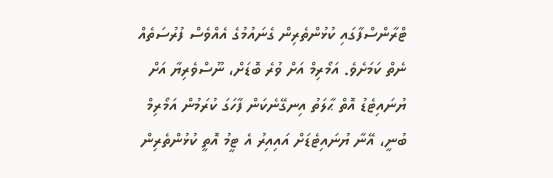ޓްރާންސްފާގައި ކުޅުންތެރިން ގެނައުމުގެ އެއްވެސް ފުރުސަތެއް ނެތް ކަމަށެވެ. އަމޯރިމް އަށް ވުރެ ބޮޑަށް، ނޫސްވެރިޔާ އަށް ޔުނައިޓެޑު އޮތް ޙާލަތު އިނގޭނެކަން ފާހަގަ ކުރަމުން އަމޯރިމް ބުނީ، އޭނާ ޔުނައިޓެޑަށް އައިއިރު އެ ޓީމު އޮތީ ކުޅުންތެރިން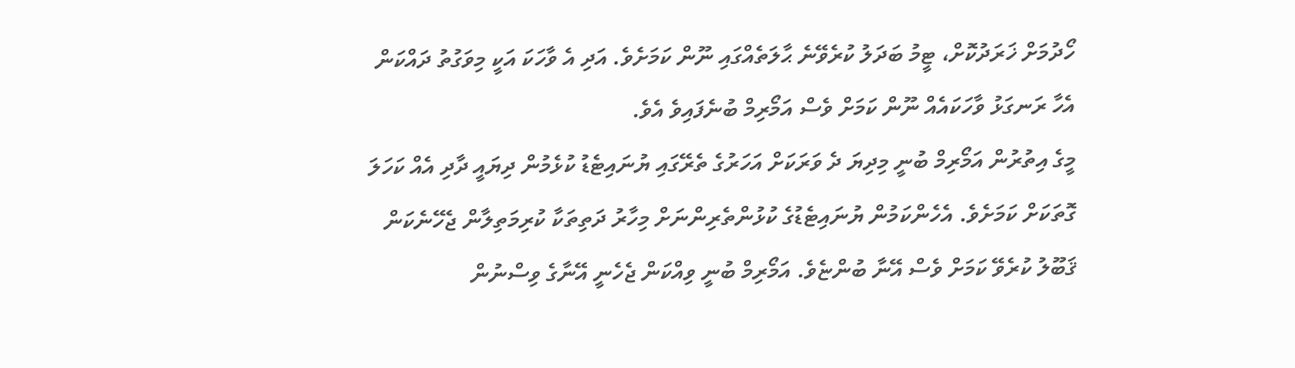ހޯދުމަށް ޚަރަދުކޮށް، ޓީމު ބަދަލު ކުރެވޭނެ ޙާލަތެއްގައި ނޫން ކަމަށެވެ. އަދި އެ ވާހަކަ އަކީ މިވަގުތު ދައްކަން އެހާ ރަނގަޅު ވާހަކައެއް ނޫން ކަމަށް ވެސް އަމޯރިމް ބުނެފައިވެ އެވެ.
މީގެ އިތުރުން އަމޯރިމް ބުނީ މިދިޔަ ދެ ވަރަކަށް އަހަރުގެ ތެރޭގައި ޔުނައިޓެޑު ކުޅެމުން ދިޔައީ ދާދި އެއް ކަހަލަ ގޮތަކަށް ކަމަށެވެ. އެހެންކަމުން ޔުނައިޓެޑުގެ ކުޅުންތެރިންނަށް މިހާރު ދަތިތަކާ ކުރިމަތިލާން ޖެހޭނެކަން ޤަބޫލު ކުރެވޭ ކަމަށް ވެސް އޭނާ ބުންޏެވެ. އަމޯރިމް ބުނީ ވިއްކަން ޖެހެނީ އޭނާގެ ވިސްނުން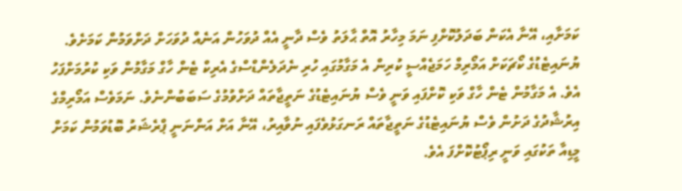ކަމަށާއި، އޭނާ އެކަން ބަދަލުކޮށްފި ނަމަ މިހާރު އޮތް ޙާލަތު ވެސް ދާނީ އެއް ދުވަހުން އަނެއް ދުވަހަށް ދަށްވަމުން ކަމަށެވެ.
ޔުނައިޓެޑުގެ ކޯޗަކަށް އަމޯރިމް ހަމަޖެއްސީ ކުރިން އެ މަގާމުގައި ހުރި ނެދަލެންޑްސްގެ އެރިކް ޓެން ހާގް މަގާމުން ވަކި ކުރުމަށްފަހު އެވެ. އެ މަގާމުން ޓެން ހާގް ވަކި ކޮށްފައި ވަނީ ވެސް ޔުނައިޓެޑުގެ ނަތީޖާތައް ދަށްވުމުގެ ސަބަބުންނެވެ. ނަމަވެސް އަމޯރިމްގެ އިރުޝާދުގެ ދަށުން ވެސް ޔުނައިޓެޑުގެ ނަތީޖާތައް ރަނގަޅުވެފައި ނުވާއިރު، އޭނާ އަށް އަންނަނީ ޕްރެޝަރު ބޮޑުވަމުން ކަމަށް މީޑިއާ ތަކުގައި ވަނީ ރިޕޯޓުކޮށްފަ އެވެ.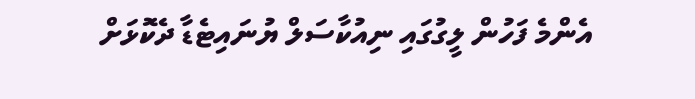އެންމެ ފަހުން ލީގުގައި ނިއުކާސަލް ޔުނައިޓެޑާ ދެކޮޅަށް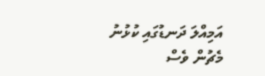އަމިއްލަ ދަނޑުގައި ކުޅުނު މެޗުން ވެސް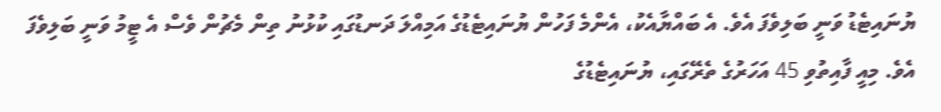ޔުނައިޓެޑު ވަނީ ބަލިވެފަ އެވެ. އެ ބައްޔާއެކު، އެންމެ ފަހުން ޔުނައިޓެޑުގެ އަމިއްލަ ދަނޑުގައި ކުޅުނު ތިން މެޗުން ވެސް އެ ޓީމު ވަނީ ބަލިވެފަ އެވެ. މިއީ ފާއިތުވި 45 އަހަރުގެ ތެރޭގައި، ޔުނައިޓެޑުގެ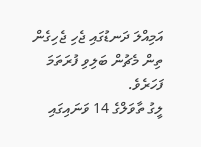އަމިއްލަ ދަނޑުގައި ޖެހި ޖެހިގެން ތިން މެޗުން ބަލިވި ފުރަތަމަ ފަހަރެވެ.
ލީގު ތާވަލްގެ 14 ވަނައިގައި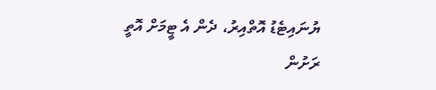ޔުނައިޓެޑު އޮތްއިރު، ދެން އެ ޓީމަށް އޮތީ ރަށުން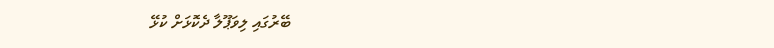ބޭރުގައި ލިވަޕޫލާ ދެކޮޅަށް ކުޅޭ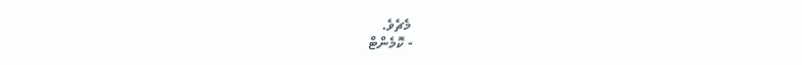މެޗެވެ.
- ކޮމެންޓް